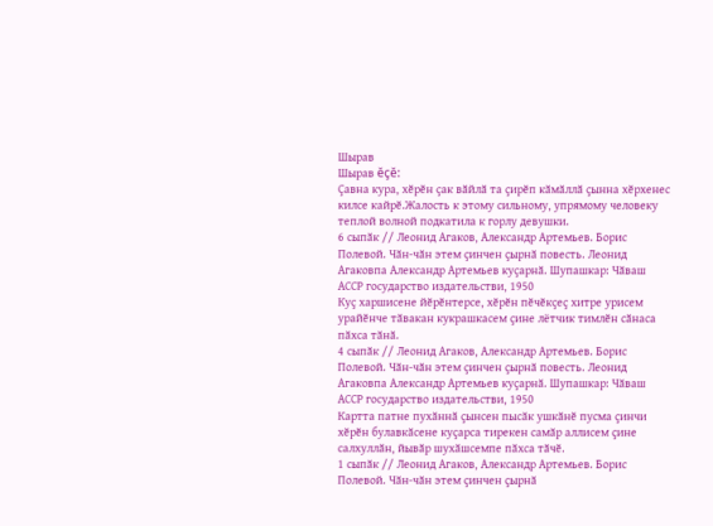Шырав
Шырав ĕçĕ:
Ҫавна кура, хӗрӗн ҫак вӑйлӑ та ҫирӗп кӑмӑллӑ ҫынна хӗрхенес килсе кайрӗ.Жалость к этому сильному, упрямому человеку теплой волной подкатила к горлу девушки.
6 сыпӑк // Леонид Агаков, Александр Артемьев. Борис Полевой. Чӑн-чӑн этем ҫинчен ҫырнӑ повесть. Леонид Агаковпа Александр Артемьев куҫарнӑ. Шупашкар: Чӑваш АССР государство издательстви, 1950
Куҫ харшисене йӗрӗнтерсе, хӗрӗн пӗчӗкҫеҫ хитре урисем урайӗнче тӑвакан кукрашкасем ҫине лётчик тимлӗн сӑнаса пӑхса тӑнӑ.
4 сыпӑк // Леонид Агаков, Александр Артемьев. Борис Полевой. Чӑн-чӑн этем ҫинчен ҫырнӑ повесть. Леонид Агаковпа Александр Артемьев куҫарнӑ. Шупашкар: Чӑваш АССР государство издательстви, 1950
Картта патне пухӑннӑ ҫынсен пысӑк ушкӑнӗ пусма ҫинчи хӗрӗн булавкӑсене куҫарса тирекен самӑр аллисем ҫине салхуллӑн, йывӑр шухӑшсемпе пӑхса тӑчӗ.
1 сыпӑк // Леонид Агаков, Александр Артемьев. Борис Полевой. Чӑн-чӑн этем ҫинчен ҫырнӑ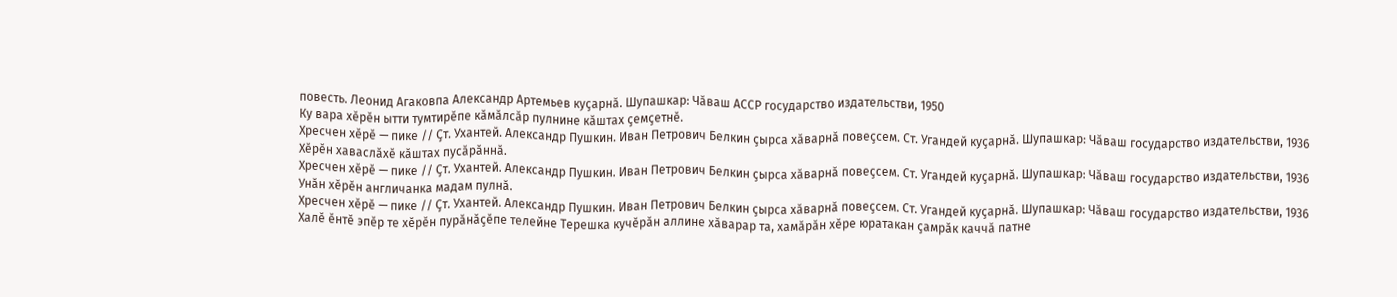повесть. Леонид Агаковпа Александр Артемьев куҫарнӑ. Шупашкар: Чӑваш АССР государство издательстви, 1950
Ку вара хӗрӗн ытти тумтирӗпе кӑмӑлсӑр пулнине кӑштах ҫемҫетнӗ.
Хресчен хӗрӗ — пике // Ҫт. Ухантей. Александр Пушкин. Иван Петрович Белкин ҫырса хӑварнӑ повеҫсем. Ст. Угандей куҫарнӑ. Шупашкар: Чӑваш государство издательстви, 1936
Хӗрӗн хаваслӑхӗ кӑштах пусӑрӑннӑ.
Хресчен хӗрӗ — пике // Ҫт. Ухантей. Александр Пушкин. Иван Петрович Белкин ҫырса хӑварнӑ повеҫсем. Ст. Угандей куҫарнӑ. Шупашкар: Чӑваш государство издательстви, 1936
Унӑн хӗрӗн англичанка мадам пулнӑ.
Хресчен хӗрӗ — пике // Ҫт. Ухантей. Александр Пушкин. Иван Петрович Белкин ҫырса хӑварнӑ повеҫсем. Ст. Угандей куҫарнӑ. Шупашкар: Чӑваш государство издательстви, 1936
Халӗ ӗнтӗ эпӗр те хӗрӗн пурӑнӑҫӗпе телейне Терешка кучӗрӑн аллине хӑварар та, хамӑрӑн хӗре юратакан ҫамрӑк каччӑ патне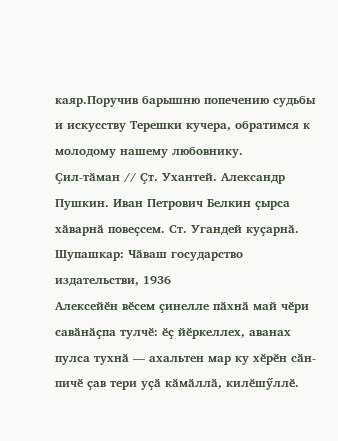каяр.Поручив барышню попечению судьбы и искусству Терешки кучера, обратимся к молодому нашему любовнику.
Ҫил-тӑман // Ҫт. Ухантей. Александр Пушкин. Иван Петрович Белкин ҫырса хӑварнӑ повеҫсем. Ст. Угандей куҫарнӑ. Шупашкар: Чӑваш государство издательстви, 1936
Алексейӗн вӗсем ҫинелле пӑхнӑ май чӗри савӑнӑҫпа тулчӗ: ӗҫ йӗркеллех, аванах пулса тухнӑ — ахальтен мар ку хӗрӗн сӑн-пичӗ ҫав тери уҫӑ кӑмӑллӑ, килӗшӳллӗ.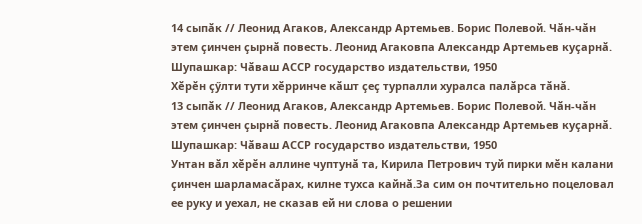14 сыпӑк // Леонид Агаков, Александр Артемьев. Борис Полевой. Чӑн-чӑн этем ҫинчен ҫырнӑ повесть. Леонид Агаковпа Александр Артемьев куҫарнӑ. Шупашкар: Чӑваш АССР государство издательстви, 1950
Хӗрӗн ҫӳлти тути хӗрринче кӑшт ҫеҫ турпалли хуралса палӑрса тӑнӑ.
13 сыпӑк // Леонид Агаков, Александр Артемьев. Борис Полевой. Чӑн-чӑн этем ҫинчен ҫырнӑ повесть. Леонид Агаковпа Александр Артемьев куҫарнӑ. Шупашкар: Чӑваш АССР государство издательстви, 1950
Унтан вӑл хӗрӗн аллине чуптунӑ та, Кирила Петрович туй пирки мӗн калани ҫинчен шарламасӑрах, килне тухса кайнӑ.За сим он почтительно поцеловал ее руку и уехал, не сказав ей ни слова о решении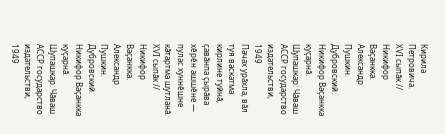Кирила Петровича.
XVI сыпӑк // Никифор Ваҫанкка. Александр Пушкин. Дубровский. Никифор Ваҫанкка куҫарнӑ. Шупашкар: Чӑваш АССР государство издательстви, 1949
Пачах урӑхла, вӑл туя васкатма кирлине туйнӑ, ҫавӑнпа ҫырӑва хӗрӗн ашшӗне — пулас хуннӗшне кӑтартма шутланӑ.
XVI сыпӑк // Никифор Ваҫанкка. Александр Пушкин. Дубровский. Никифор Ваҫанкка куҫарнӑ. Шупашкар: Чӑваш АССР государство издательстви, 1949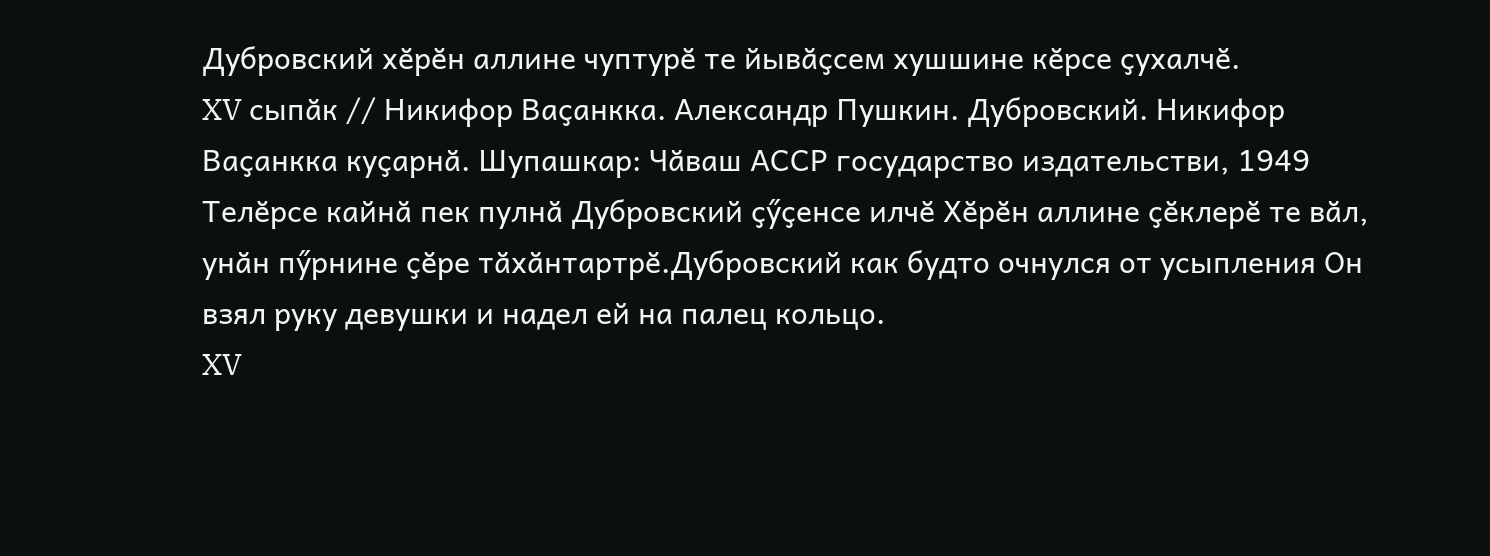Дубровский хӗрӗн аллине чуптурӗ те йывӑҫсем хушшине кӗрсе ҫухалчӗ.
XV сыпӑк // Никифор Ваҫанкка. Александр Пушкин. Дубровский. Никифор Ваҫанкка куҫарнӑ. Шупашкар: Чӑваш АССР государство издательстви, 1949
Телӗрсе кайнӑ пек пулнӑ Дубровский ҫӳҫенсе илчӗ Хӗрӗн аллине ҫӗклерӗ те вӑл, унӑн пӳрнине ҫӗре тӑхӑнтартрӗ.Дубровский как будто очнулся от усыпления Он взял руку девушки и надел ей на палец кольцо.
XV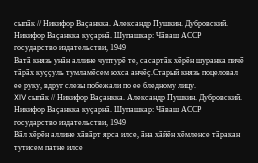сыпӑк // Никифор Ваҫанкка. Александр Пушкин. Дубровский. Никифор Ваҫанкка куҫарнӑ. Шупашкар: Чӑваш АССР государство издательстви, 1949
Ватӑ князь унӑн аллине чуптурӗ те, сасартӑк хӗрӗн шуранка пичӗ тӑрӑх куҫҫуль тумламӗсем юхса анчӗҫ.Старый князь поцеловал ее руку, вдруг слезы побежали по ее бледному лицу.
XIV сыпӑк // Никифор Ваҫанкка. Александр Пушкин. Дубровский. Никифор Ваҫанкка куҫарнӑ. Шупашкар: Чӑваш АССР государство издательстви, 1949
Вӑл хӗрӗн аллине хӑвӑрт ярса илсе, ӑна хӑйӗн хӗмленсе тӑракан тутисем патне илсе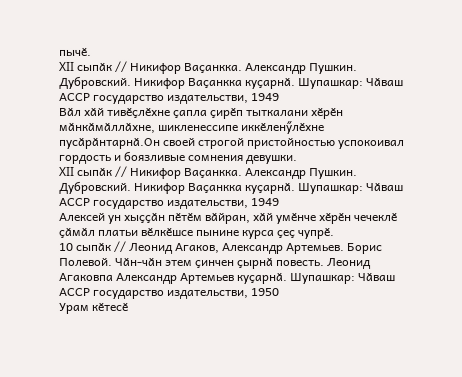пычӗ.
XII сыпӑк // Никифор Ваҫанкка. Александр Пушкин. Дубровский. Никифор Ваҫанкка куҫарнӑ. Шупашкар: Чӑваш АССР государство издательстви, 1949
Вӑл хӑй тивӗҫлӗхне ҫапла ҫирӗп тыткалани хӗрӗн мӑнкӑмӑллӑхне, шикленессипе иккӗленӳлӗхне пусӑрӑнтарнӑ.Он своей строгой пристойностью успокоивал гордость и боязливые сомнения девушки.
XII сыпӑк // Никифор Ваҫанкка. Александр Пушкин. Дубровский. Никифор Ваҫанкка куҫарнӑ. Шупашкар: Чӑваш АССР государство издательстви, 1949
Алексей ун хыҫҫӑн пӗтӗм вӑйран, хӑй умӗнче хӗрӗн чечеклӗ ҫӑмӑл платьи вӗлкӗшсе пынине курса ҫеҫ чупрӗ.
10 сыпӑк // Леонид Агаков, Александр Артемьев. Борис Полевой. Чӑн-чӑн этем ҫинчен ҫырнӑ повесть. Леонид Агаковпа Александр Артемьев куҫарнӑ. Шупашкар: Чӑваш АССР государство издательстви, 1950
Урам кӗтесӗ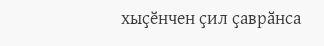хыҫӗнчен ҫил ҫаврӑнса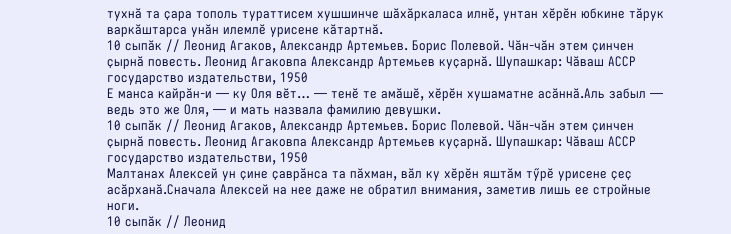тухнӑ та ҫара тополь тураттисем хушшинче шӑхӑркаласа илнӗ, унтан хӗрӗн юбкине тӑрук варкӑштарса унӑн илемлӗ урисене кӑтартнӑ.
10 сыпӑк // Леонид Агаков, Александр Артемьев. Борис Полевой. Чӑн-чӑн этем ҫинчен ҫырнӑ повесть. Леонид Агаковпа Александр Артемьев куҫарнӑ. Шупашкар: Чӑваш АССР государство издательстви, 1950
Е манса кайрӑн-и — ку Оля вӗт… — тенӗ те амӑшӗ, хӗрӗн хушаматне асӑннӑ.Аль забыл — ведь это же Оля, — и мать назвала фамилию девушки.
10 сыпӑк // Леонид Агаков, Александр Артемьев. Борис Полевой. Чӑн-чӑн этем ҫинчен ҫырнӑ повесть. Леонид Агаковпа Александр Артемьев куҫарнӑ. Шупашкар: Чӑваш АССР государство издательстви, 1950
Малтанах Алексей ун ҫине ҫаврӑнса та пӑхман, вӑл ку хӗрӗн яштӑм тӳрӗ урисене ҫеҫ асӑрханӑ.Сначала Алексей на нее даже не обратил внимания, заметив лишь ее стройные ноги.
10 сыпӑк // Леонид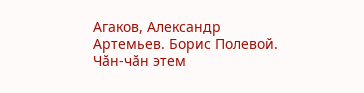Агаков, Александр Артемьев. Борис Полевой. Чӑн-чӑн этем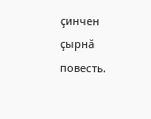ҫинчен ҫырнӑ повесть.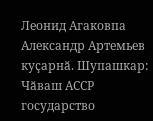Леонид Агаковпа Александр Артемьев куҫарнӑ. Шупашкар: Чӑваш АССР государство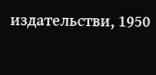издательстви, 1950